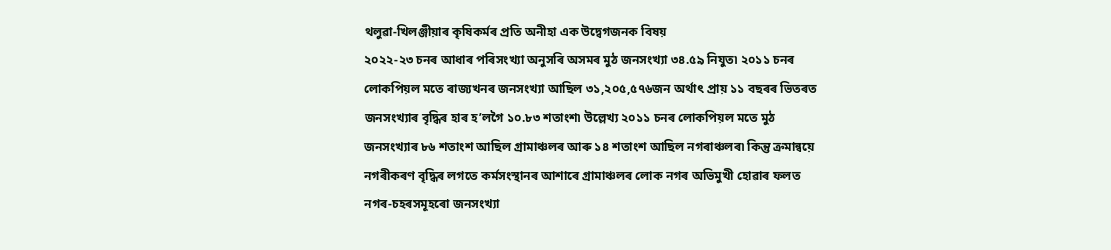থলুৱা-খিলঞ্জীয়াৰ কৃষিকৰ্মৰ প্ৰতি অনীহা এক উদ্বেগজনক বিষয়
২০২২-২৩ চনৰ আধাৰ পৰিসংখ্যা অনুসৰি অসমৰ মুঠ জনসংখ্যা ৩৪.৫৯ নিযুত৷ ২০১১ চনৰ লোকপিয়ল মতে ৰাজ্যখনৰ জনসংখ্যা আছিল ৩১,২০৫,৫৭৬জন অৰ্থাৎ প্ৰায় ১১ বছৰৰ ভিতৰত জনসংখ্যাৰ বৃদ্ধিৰ হাৰ হ’লগৈ ১০.৮৩ শতাংশ৷ উল্লেখ্য ২০১১ চনৰ লোকপিয়ল মতে মুঠ জনসংখ্যাৰ ৮৬ শতাংশ আছিল গ্ৰামাঞ্চলৰ আৰু ১৪ শতাংশ আছিল নগৰাঞ্চলৰ৷ কিন্তু ক্ৰমান্বয়ে নগৰীকৰণ বৃদ্ধিৰ লগতে কৰ্মসংস্থানৰ আশাৰে গ্ৰামাঞ্চলৰ লোক নগৰ অভিমুখী হোৱাৰ ফলত নগৰ-চহৰসমূহৰো জনসংখ্যা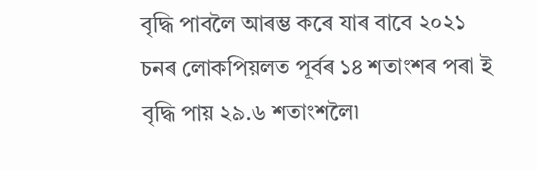বৃদ্ধি পাবলৈ আৰম্ভ কৰে যাৰ বাবে ২০২১ চনৰ লোকপিয়লত পূৰ্বৰ ১৪ শতাংশৰ পৰা ই বৃদ্ধি পায় ২৯.৬ শতাংশলৈ৷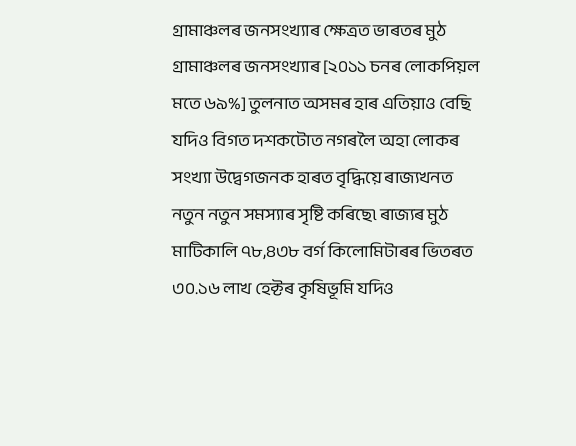গ্ৰামাঞ্চলৰ জনসংখ্যাৰ ক্ষেত্ৰত ভাৰতৰ মুঠ গ্ৰামাঞ্চলৰ জনসংখ্যাৰ [২০১১ চনৰ লোকপিয়ল মতে ৬৯%] তুলনাত অসমৰ হাৰ এতিয়াও বেছি যদিও বিগত দশকটোত নগৰলৈ অহা লোকৰ সংখ্যা উদ্বেগজনক হাৰত বৃদ্ধিয়ে ৰাজ্যখনত নতুন নতুন সমস্যাৰ সৃষ্টি কৰিছে৷ ৰাজ্যৰ মুঠ মাটিকালি ৭৮,৪৩৮ বৰ্গ কিলোমিটাৰৰ ভিতৰত ৩০.১৬ লাখ হেক্টৰ কৃষিভূমি যদিও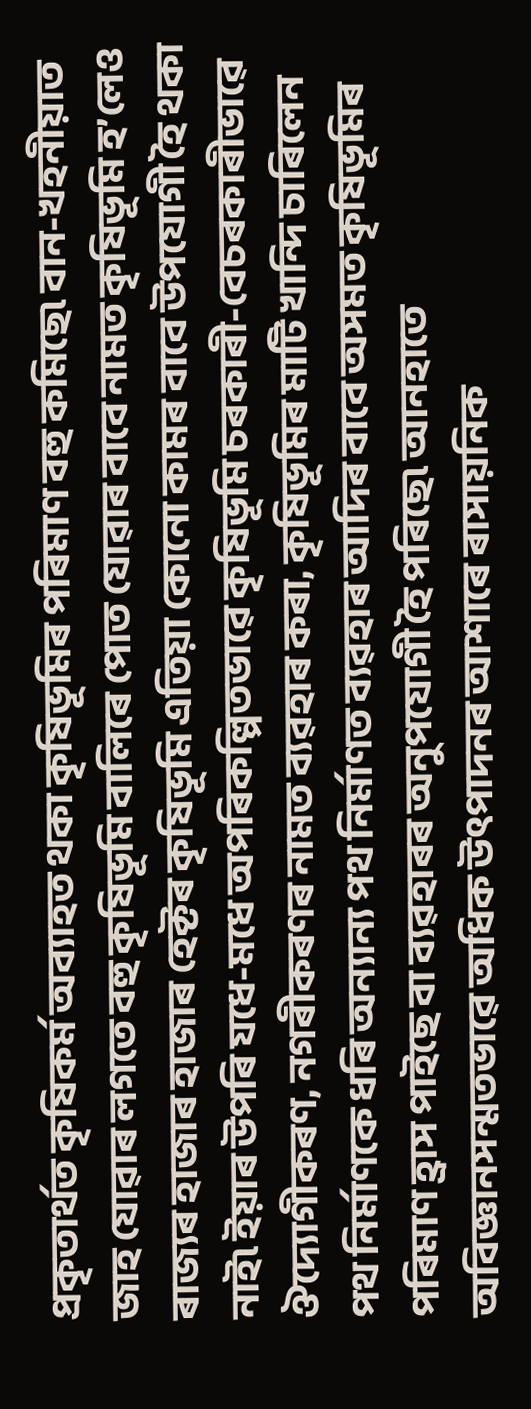প্ৰকৃতাৰ্থত কৃষিকৰ্ম অব্যাহত থকা কৃষিভূমিৰ পৰিমাণ বহু কমিছে৷ বান-খহনীয়াত জাহ যোৱাৰ লগতে বহু কৃষিভূমি বালিৰে পোত যোৱাৰ বাবে নামত কৃষিভূমি হ’লেও ৰাজ্যৰ হাজাৰ হাজাৰ হেক্টৰ কৃষিভূমি এতিয়া কোনো কামৰ বাবে উপযোগী হৈ থকা নাই৷ ইয়াৰ উপৰি যধে-মধে অপৰিকল্পিতভাৱে কৃষিভূমি চৰকাৰী-বেচৰকাৰীভাৱে ঔদ্যোগীকৰণ, নগৰীকৰণৰ নামত ব্যৱহাৰ কৰা, কৃষিভূমিৰ মাটি খান্দি চাৰিলেন পথ নিৰ্মাণকে ধৰি অন্যান্য পথ নিৰ্মাণত ব্যৱহাৰ আদিৰ বাবে অসমত কৃষিভূমিৰ পৰিমাণ হ্ৰাস পাইছে বা ব্যৱহাৰৰ অনুপযোগী হৈ পৰিছে৷ আনহাতে অবিজ্ঞানসন্মতভাৱে অধিক উৎপাদনৰ আশাৰে ৰাসায়নিক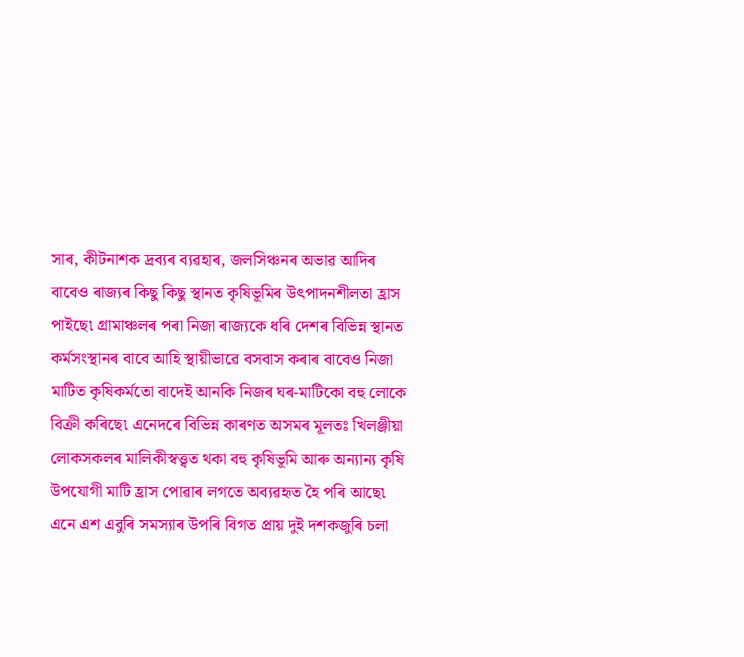সাৰ, কীটনাশক দ্ৰব্যৰ ব্যৱহাৰ, জলসিঞ্চনৰ অভাৱ আদিৰ বাবেও ৰাজ্যৰ কিছু কিছু স্থানত কৃষিভূমিৰ উৎপাদনশীলতা হ্ৰাস পাইছে৷ গ্ৰামাঞ্চলৰ পৰা নিজা ৰাজ্যকে ধৰি দেশৰ বিভিন্ন স্থানত কৰ্মসংস্থানৰ বাবে আহি স্থায়ীভাৱে বসবাস কৰাৰ বাবেও নিজা মাটিত কৃষিকৰ্মতো বাদেই আনকি নিজৰ ঘৰ-মাটিকো বহু লোকে বিক্ৰী কৰিছে৷ এনেদৰে বিভিন্ন কাৰণত অসমৰ মূলতঃ খিলঞ্জীয়া লোকসকলৰ মালিকীস্বত্ত্বত থকা বহু কৃষিভূমি আৰু অন্যান্য কৃষি উপযোগী মাটি হ্ৰাস পোৱাৰ লগতে অব্যৱহৃত হৈ পৰি আছে৷ এনে এশ এবুৰি সমস্যাৰ উপৰি বিগত প্ৰায় দুই দশকজুৰি চলা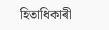হিতাধিকাৰী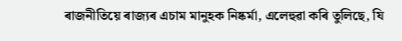ৰাজনীতিয়ে ৰাজ্যৰ এচাম মানুহক নিষ্কৰ্মা, এলেহুৱা কৰি তুলিছে, যি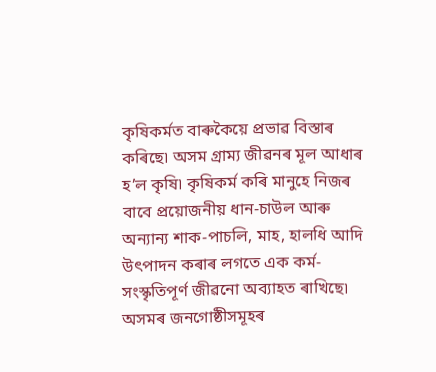কৃষিকৰ্মত বাৰুকৈয়ে প্ৰভাৱ বিস্তাৰ কৰিছে৷ অসম গ্ৰাম্য জীৱনৰ মূল আধাৰ হ’ল কৃষি৷ কৃষিকৰ্ম কৰি মানুহে নিজৰ বাবে প্ৰয়োজনীয় ধান-চাউল আৰু অন্যান্য শাক-পাচলি, মাহ, হালধি আদি উৎপাদন কৰাৰ লগতে এক কৰ্ম-সংস্কৃতিপূৰ্ণ জীৱনো অব্যাহত ৰাখিছে৷ অসমৰ জনগোষ্ঠীসমূহৰ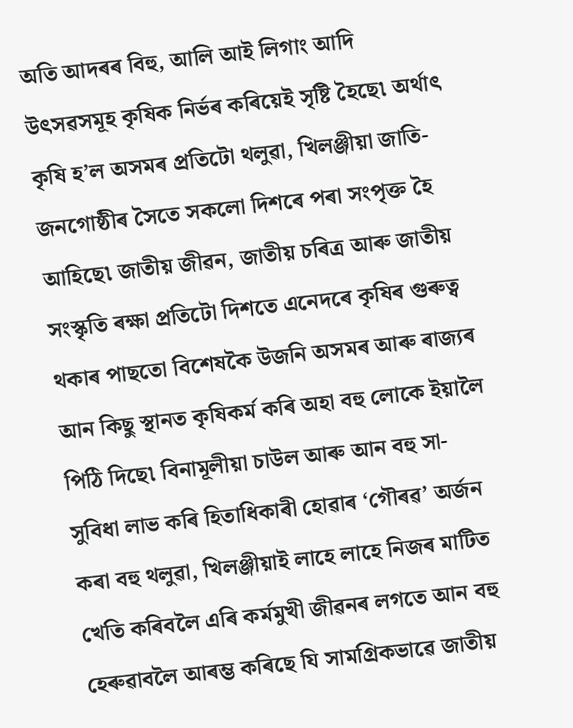অতি আদৰৰ বিহু, আলি আই লিগাং আদি উৎসৱসমূহ কৃষিক নিৰ্ভৰ কৰিয়েই সৃষ্টি হৈছে৷ অৰ্থাৎ কৃষি হ’ল অসমৰ প্ৰতিটো থলুৱা, খিলঞ্জীয়া জাতি-জনগোষ্ঠীৰ সৈতে সকলো দিশৰে পৰা সংপৃক্ত হৈ আহিছে৷ জাতীয় জীৱন, জাতীয় চৰিত্ৰ আৰু জাতীয় সংস্কৃতি ৰক্ষা প্ৰতিটো দিশতে এনেদৰে কৃষিৰ গুৰুত্ব থকাৰ পাছতো বিশেষকৈ উজনি অসমৰ আৰু ৰাজ্যৰ আন কিছু স্থানত কৃষিকৰ্ম কৰি অহা বহু লোকে ইয়ালৈ পিঠি দিছে৷ বিনামূলীয়া চাউল আৰু আন বহু সা-সুবিধা লাভ কৰি হিতাধিকাৰী হোৱাৰ ‘গৌৰৱ’ অৰ্জন কৰা বহু থলুৱা, খিলঞ্জীয়াই লাহে লাহে নিজৰ মাটিত খেতি কৰিবলৈ এৰি কৰ্মমুখী জীৱনৰ লগতে আন বহু হেৰুৱাবলৈ আৰম্ভ কৰিছে যি সামগ্ৰিকভাৱে জাতীয়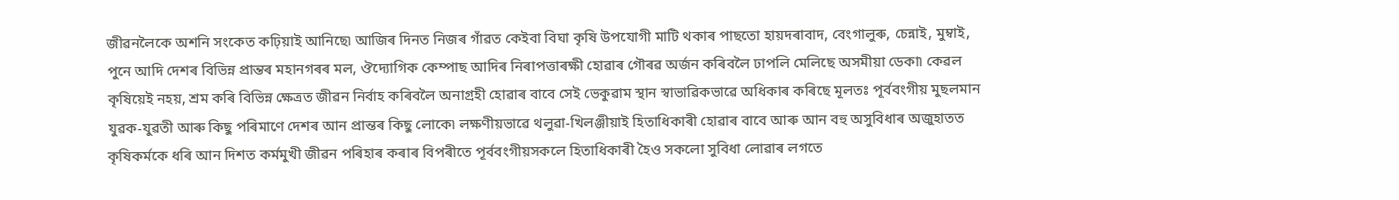জীৱনলৈকে অশনি সংকেত কঢ়িয়াই আনিছে৷ আজিৰ দিনত নিজৰ গাঁৱত কেইবা বিঘা কৃষি উপযোগী মাটি থকাৰ পাছতো হায়দৰাবাদ, বেংগালুৰু, চেন্নাই, মুম্বাই, পুনে আদি দেশৰ বিভিন্ন প্ৰান্তৰ মহানগৰৰ মল, ঔদ্যোগিক কেম্পাছ আদিৰ নিৰাপত্তাৰক্ষী হোৱাৰ গৌৰৱ অৰ্জন কৰিবলৈ ঢাপলি মেলিছে অসমীয়া ডেকা৷ কেৱল কৃষিয়েই নহয়, শ্ৰম কৰি বিভিন্ন ক্ষেত্ৰত জীৱন নিৰ্বাহ কৰিবলৈ অনাগ্ৰহী হোৱাৰ বাবে সেই ভেকুৱাম স্থান স্বাভাৱিকভাৱে অধিকাৰ কৰিছে মূলতঃ পূৰ্ববংগীয় মুছলমান যুৱক-যুৱতী আৰু কিছু পৰিমাণে দেশৰ আন প্ৰান্তৰ কিছু লোকে৷ লক্ষণীয়ভাৱে থলুৱা-খিলঞ্জীয়াই হিতাধিকাৰী হোৱাৰ বাবে আৰু আন বহু অসুবিধাৰ অজুহাতত কৃষিকৰ্মকে ধৰি আন দিশত কৰ্মমুখী জীৱন পৰিহাৰ কৰাৰ বিপৰীতে পূৰ্ববংগীয়সকলে হিতাধিকাৰী হৈও সকলো সুবিধা লোৱাৰ লগতে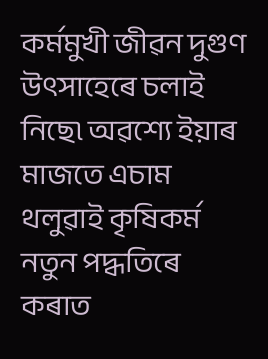কৰ্মমুখী জীৱন দুগুণ উৎসাহেৰে চলাই নিছে৷ অৱশ্যে ইয়াৰ মাজতে এচাম থলুৱাই কৃষিকৰ্ম নতুন পদ্ধতিৰে কৰাত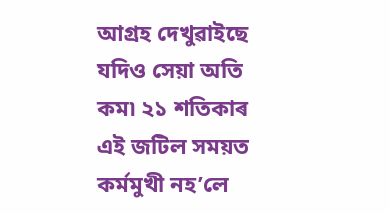আগ্ৰহ দেখুৱাইছে যদিও সেয়া অতি কম৷ ২১ শতিকাৰ এই জটিল সময়ত কৰ্মমুখী নহ’লে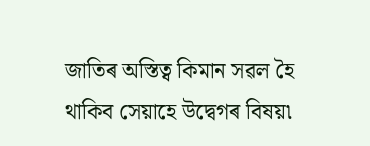জাতিৰ অস্তিত্ব কিমান সৱল হৈ থাকিব সেয়াহে উদ্বেগৰ বিষয়৷